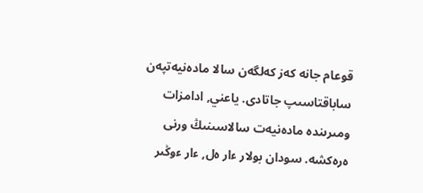قوعام جانە كەز كەلگەن سالا مادەنيەتپەن ساباقتاسىپ جاتادى. ياعني, ادامزات ومىرىندە مادەنيەت سالاسىنىڭ ورنى ەرەكشە. سودان بولار ءار ەل, ءار ءوڭىر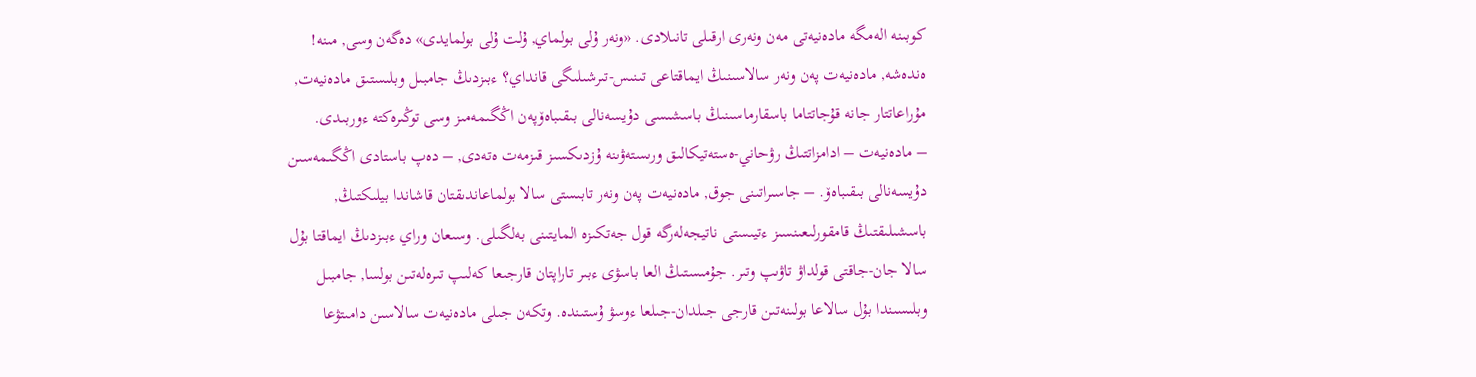كوبىنە الەمگە مادەنيەتى مەن ونەرى ارقىلى تانىلادى. «ونەر ۇلى بولماي, ۇلت ۇلى بولمايدى» دەگەن وسى, مىنە! ەندەشە, مادەنيەت پەن ونەر سالاسىنىڭ ايماقتاعى تىنىس-تىرشىلىگى قانداي؟ ءبىزدىڭ جامبىل وبلىستىق مادەنيەت, مۇراعاتتار جانە قۇجاتتاما باسقارماسىنىڭ باسشىسى دۇيسەنالى بىقىباەۆپەن اڭگىمەمىز وسى توڭىرەكتە ءوربىدى.
– مادەنيەت – ادامزاتتىڭ رۋحاني-ەستەتيكالىق ورىستەۋىنە ۇزدىكسىز قىزمەت ەتەدى, – دەپ باستادى اڭگىمەسىن دۇيسەنالى بىقىباەۆ. – جاسىراتىنى جوق, مادەنيەت پەن ونەر تابىستى سالا بولماعاندىقتان قاشاندا بيلىكتىڭ, باسشىلىقتىڭ قامقورلىعىنسىز ءتيىستى ناتيجەلەرگە قول جەتكىزە المايتىنى بەلگىلى. وسىعان وراي ءبىزدىڭ ايماقتا بۇل سالا جان-جاقتى قولداۋ تاۋىپ وتىر. جۇمىستىڭ العا باسۋى ءبىر تاراپتان قارجىعا كەلىپ تىرەلەتىن بولسا, جامبىل وبلىسىندا بۇل سالاعا بولىنەتىن قارجى جىلدان-جىلعا ءوسۋ ۇستىندە. وتكەن جىلى مادەنيەت سالاسىن دامىتۋعا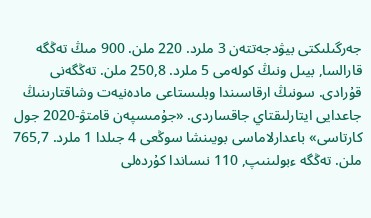جەرگىلىكتى بيۋدجەتتەن 3 ملرد. 220 ملن. 900 مىڭ تەڭگە قارالسا, بيىل ونىڭ كولەمى 5 ملرد. 250,8 ملن. تەڭگەنى قۇرادى. سونىڭ ارقاسىندا وبلىستاعى مادەنيەت وشاقتارىنىڭ جاعدايى ايتارلىقتاي جاقساردى. «جۇمىسپەن قامتۋ-2020 جول كارتاسى» باعدارلاماسى بويىنشا سوڭعى 4 جىلدا 1 ملرد. 765,7 ملن. تەڭگە ءبولىنىپ, 110 نىساندا كۇردەلى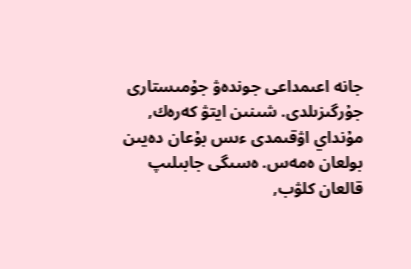جانە اعىمداعى جوندەۋ جۇمىستارى جۇرگىزىلدى. شىنىن ايتۋ كەرەك, مۇنداي اۋقىمدى ءىس بۇعان دەيىن بولعان ەمەس. ەسىگى جابىلىپ قالعان كلۋب,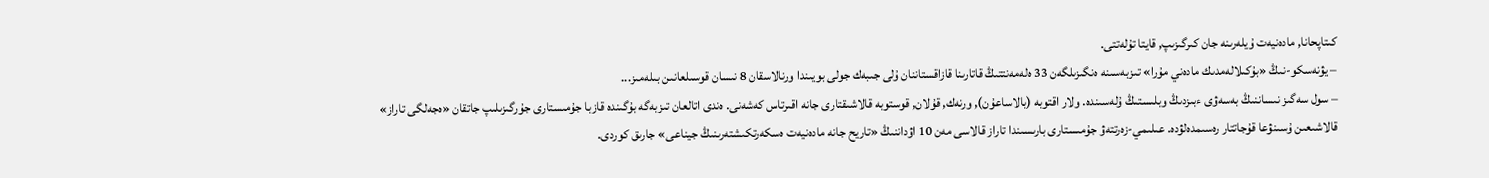كىتاپحانا, مادەنيەت ۇيلەرىنە جان كىرگىزىپ, قايتا تۇلەتتى.
– يۋنەسكو-نىڭ «بۇكىلالەمدىك مادەني مۇرا» تىزبەسىنە ەنگىزىلگەن 33 ەلەمەنتتىڭ قاتارىنا قازاقستاننان ۇلى جىبەك جولى بويىندا ورنالاسقان 8 نىسان قوسىلعانىن بىلەمىز...
– سول سەگىز نىساننىڭ بەسەۋى ءبىزدىڭ وبلىستىڭ ۇلەسىندە. ولار اقتوبە (بالاساعۇن), ورنەك, قۇلان, قوستوبە قالاشىقتارى جانە اقىرتاس كەشەنى. ەندى اتالعان تىزبەگە بۇگىندە قازبا جۇمىستارى جۇرگىزىلىپ جاتقان «ەجەلگى تاراز» قالاشىعىن ۇسىنۋعا قۇجاتتار رەسىمدەلۋدە. عىلىمي-زەرتتەۋ جۇمىستارى بارىسىندا تاراز قالاسى مەن 10 اۋداننىڭ «تاريح جانە مادەنيەت ەسكەرتكىشتەرىنىڭ جيناعى» جارىق كوردى.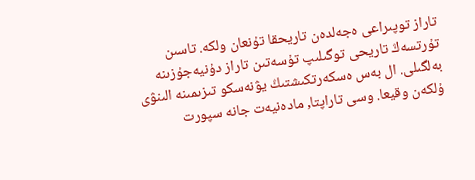تاراز توپىراعى ەجەلدەن تاريحقا تۇنعان ولكە. تاسىن تۇرتسەڭ تاريحى توگىلىپ تۇسەتىن تاراز دۇنيەجۇزىنە بەلگىلى. ال بەس ەسكەرتكىشتىڭ يۋنەسكو تىزىمىنە الىنۋى ۇلكەن وقيعا. وسى تاراپتا, مادەنيەت جانە سپورت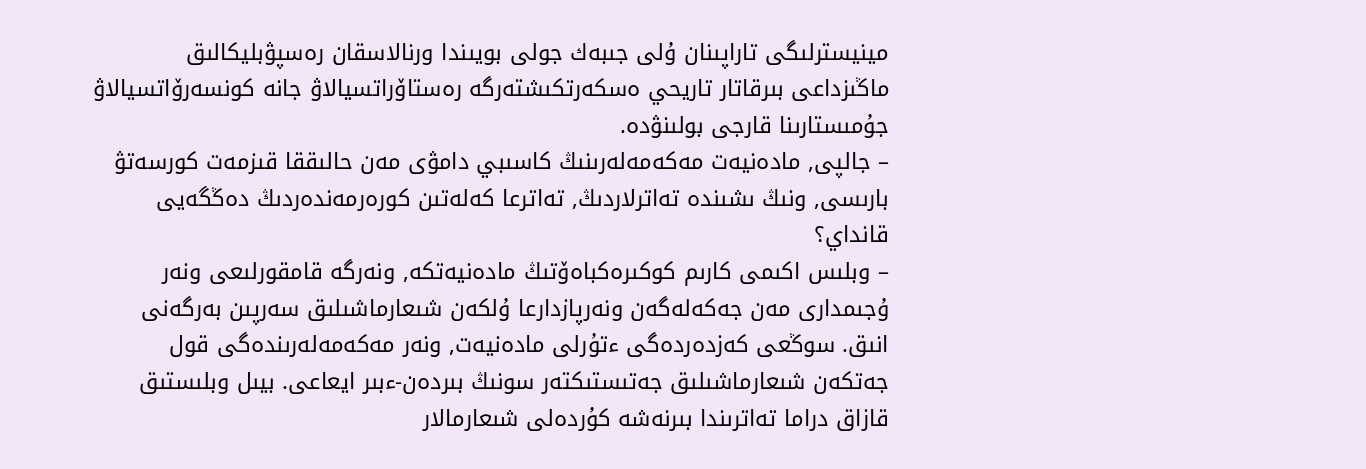مينيسترلىگى تاراپىنان ۇلى جىبەك جولى بويىندا ورنالاسقان رەسپۋبليكالىق ماڭىزداعى بىرقاتار تاريحي ەسكەرتكىشتەرگە رەستاۆراتسيالاۋ جانە كونسەرۆاتسيالاۋ جۇمىستارىنا قارجى بولىنۋدە.
– جالپى, مادەنيەت مەكەمەلەرىنىڭ كاسىبي دامۋى مەن حالىققا قىزمەت كورسەتۋ بارىسى, ونىڭ ىشىندە تەاترلاردىڭ, تەاترعا كەلەتىن كورەرمەندەردىڭ دەڭگەيى قانداي؟
– وبلىس اكىمى كارىم كوكىرەكباەۆتىڭ مادەنيەتكە, ونەرگە قامقورلىعى ونەر ۇجىمدارى مەن جەكەلەگەن ونەرپازدارعا ۇلكەن شىعارماشىلىق سەرپىن بەرگەنى انىق. سوڭعى كەزدەردەگى ءتۇرلى مادەنيەت, ونەر مەكەمەلەرىندەگى قول جەتكەن شىعارماشىلىق جەتىستىكتەر سونىڭ بىردەن-ءبىر ايعاعى. بيىل وبلىستىق قازاق دراما تەاترىندا بىرنەشە كۇردەلى شىعارمالار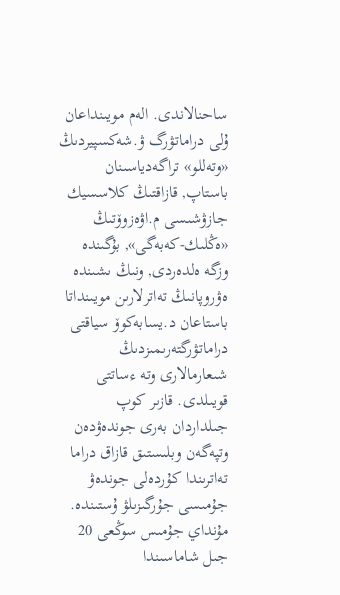ساحنالاندى. الەم مويىنداعان ۇلى دراماتۋرگ ۋ.شەكسپيردىڭ «وتەللو» تراگەدياسىنان باستاپ, قازاقتىڭ كلاسسيك جازۋشىسى م.اۋەزوۆتىڭ «ەڭلىك-كەبەگى», بۇگىندە وزگە ەلدەردى, ونىڭ ىشىندە ەۋروپانىڭ تەاترلارىن مويىنداتا باستاعان د.يسابەكوۆ سياقتى دراماتۋرگتەرىمىزدىڭ شىعارمالارى وتە ءساتتى قويىلدى. قازىر كوپ جىلداردان بەرى جوندەۋدەن وتپەگەن وبلىستىق قازاق دراما تەاترىندا كۇردەلى جوندەۋ جۇمىسى جۇرگىزىلۋ ۇستىندە. مۇنداي جۇمىس سوڭعى 20 جىل شاماسىندا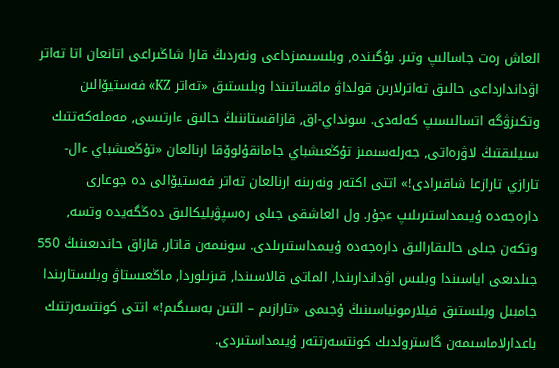العاش رەت جاسالىپ وتىر. بۇگىندە, وبلىسىمىزداعى ونەردىڭ قارا شاڭىراعى اتانعان اتا تەاتر اۋداندارداعى حالىق تەاترلارىن قولداۋ ماقساتىندا وبلىستىق «تەاتر KZ» فەستيۆالىن وتكىزۋگە اتسالىسىپ كەلەدى. سونداي-اق, قازاقستاننىڭ حالىق ءارتىسى, مەملەكەتتىك سىيلىقتىڭ لاۋرەاتى, جەرلەسىمىز تۇڭعىشباي جامانقۇلوۆقا ارنالعان «تۇڭعىشباي ءال-تارازي تارازعا شاقىرادى!» اتتى اكتەر ونەرىنە ارنالعان تەاتر فەستيۆالى دە جوعارى دارەجەدە ۇيىمداستىرىلىپ ءجۇر. ول العاشقى جىلى رەسپۋبليكالىق دەڭگەيدە وتسە, وتكەن جىلى حالىقارالىق دارەجەدە ۇيىمداستىرىلدى. سونىمەن قاتار, قازاق حاندىعىنىڭ 550 جىلدىعى اياسىندا وبلىس اۋداندارىندا, الماتى قالاسىندا, قىزىلوردا, ماڭعىستاۋ وبلىستارىندا جامبىل وبلىستىق فيلارمونياسىنىڭ ۇجىمى «تارازىم – التىن بەسىگىم!» اتتى كونتسەرتتىك باعدارلاماسىمەن گاسترولدىك كونتسەرتتەر ۇيىمداستىردى.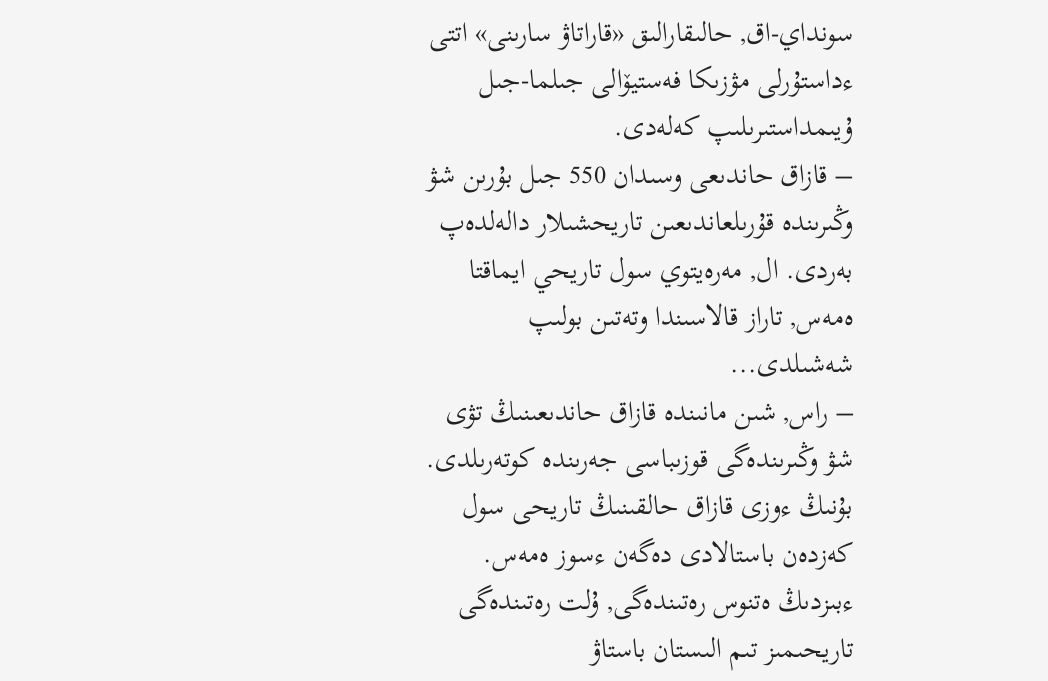سونداي-اق, حالىقارالىق «قاراتاۋ سارىنى» اتتى ءداستۇرلى مۋزىكا فەستيۆالى جىلما-جىل ۇيىمداستىرىلىپ كەلەدى.
– قازاق حاندىعى وسىدان 550 جىل بۇرىن شۋ وڭىرىندە قۇرىلعاندىعىن تاريحشىلار دالەلدەپ بەردى. ال, مەرەيتوي سول تاريحي ايماقتا ەمەس, تاراز قالاسىندا وتەتىن بولىپ شەشىلدى...
– راس, شىن مانىندە قازاق حاندىعىنىڭ تۋى شۋ وڭىرىندەگى قوزىباسى جەرىندە كوتەرىلدى. بۇنىڭ ءوزى قازاق حالقىنىڭ تاريحى سول كەزدەن باستالادى دەگەن ءسوز ەمەس. ءبىزدىڭ ەتنوس رەتىندەگى, ۇلت رەتىندەگى تاريحىمىز تىم الىستان باستاۋ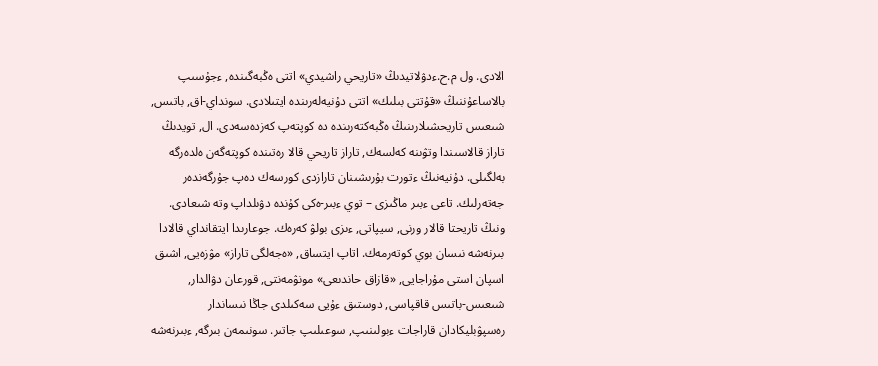الادى. ول م.ح.ءدۋلاتيدىڭ «تاريحي راشيدي» اتتى ەڭبەگىندە, ءجۇسىپ بالاساعۇننىڭ «قۇتتى بىلىك» اتتى دۇنيەلەرىندە ايتىلادى. سونداي-اق, باتىس, شىعىس تاريحشىلارىنىڭ ەڭبەكتەرىندە دە كوپتەپ كەزدەسەدى. ال, تويدىڭ تاراز قالاسىندا وتۋىنە كەلسەك, تاراز تاريحي قالا رەتىندە كوپتەگەن ەلدەرگە بەلگىلى. دۇنيەنىڭ ءتورت بۇرىشىنان تارازدى كورسەك دەپ جۇرگەندەر جەتەرلىك. تاعى ءبىر ماڭىزى – توي ءبىر-ەكى كۇندە دۋىلداپ وتە شىعادى. ونىڭ تاريحتا قالار ورنى, سيپاتى, ءىزى بولۋ كەرەك. جوعارىدا ايتقانداي قالادا بىرنەشە نىسان بوي كوتەرمەك. اتاپ ايتساق, «ەجەلگى تاراز» مۋزەيى, اشىق اسپان استى مۇراجايى, «قازاق حاندىعى» مونۋمەنتى, قورعان دۋالدار, شىعىس-باتىس قاقپاسى, دوستىق ءۇيى سەكىلدى جاڭا نىساندار رەسپۋبليكادان قاراجات ءبولىنىپ, سوعىلىپ جاتىر. سونىمەن بىرگە, ءبىرنەشە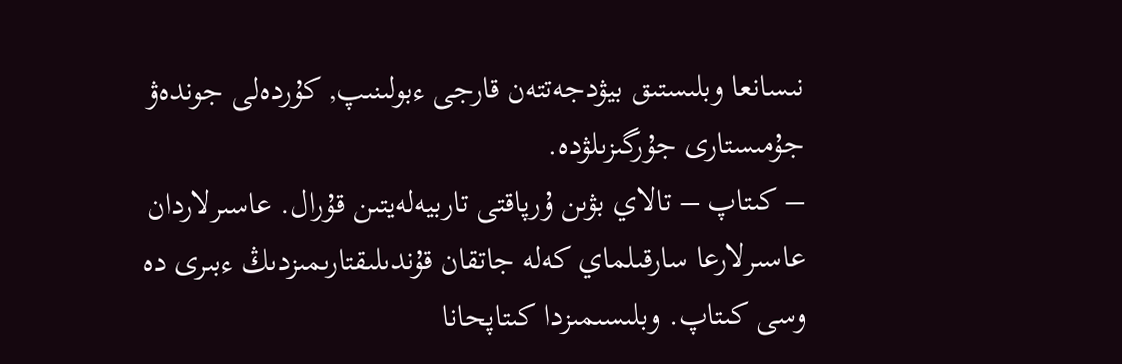نىسانعا وبلىستىق بيۋدجەتتەن قارجى ءبولىنىپ, كۇردەلى جوندەۋ جۇمىستارى جۇرگىزىلۋدە.
– كىتاپ – تالاي بۋىن ۇرپاقتى تاربيەلەيتىن قۇرال. عاسىرلاردان عاسىرلارعا سارقىلماي كەلە جاتقان قۇندىلىقتارىمىزدىڭ ءبىرى دە وسى كىتاپ. وبلىسىمىزدا كىتاپحانا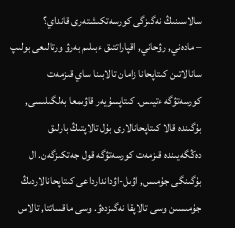سالاسىنىڭ نەگىزگى كورسەتكىشتەرى قانداي؟
– مادەني, رۋحاني, اقپاراتتىق ءبىلىم بەرۋ ورتالىعى بولىپ سانالاتىن كىتاپحانا زامان تالابىنا ساي قىزمەت كورسەتۋگە ءتيىس. كىتاپسۇيەر قاۋىمعا بەلگىلىسى, بۇگىندە قالا كىتاپحانالارى بۇل تالاپتىڭ بارلىق دەڭگەيىندە قىزمەت كورسەتۋگە قول جەتكىزگەن. ال بۇگىنگى جۇمىس, اۋىل-اۋداندارداعى كىتاپحانالاردىڭ جۇمىسىن وسى تالاپقا نەگىزدەۋ. وسى ماقساتتا, تالاس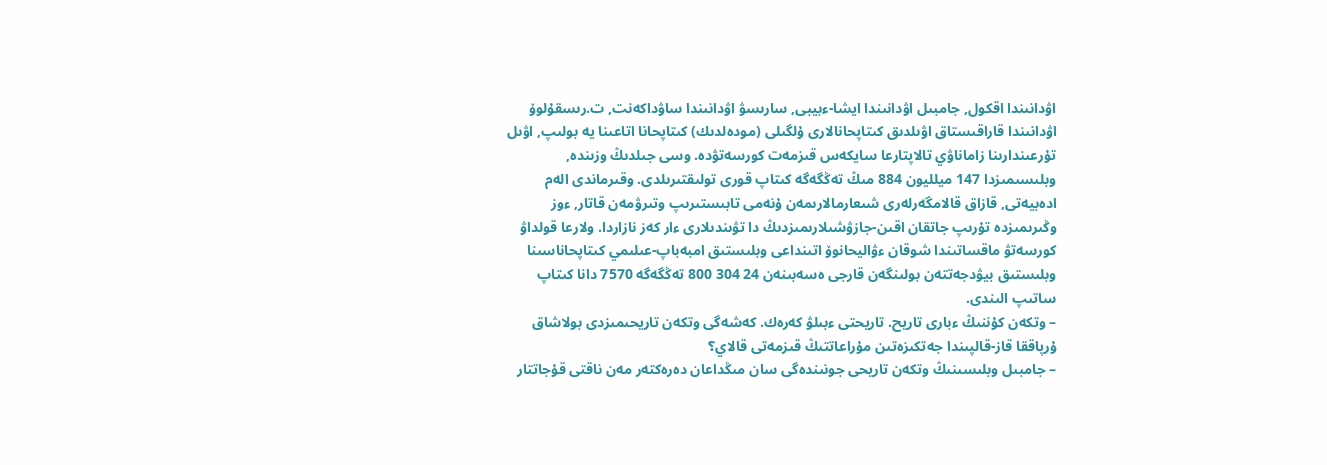اۋدانىندا اقكول, جامبىل اۋدانىندا ايشا-ءبيبى, سارىسۋ اۋدانىندا ساۋداكەنت, ت.رىسقۇلوۆ اۋدانىندا قاراقىستاق اۋىلدىق كىتاپحانالارى ۇلگىلى (مودەلدىك) كىتاپحانا اتاعىنا يە بولىپ, اۋىل تۇرعىندارىنا زاماناۋي تالاپتارعا سايكەس قىزمەت كورسەتۋدە. وسى جىلدىڭ وزىندە, وبلىسىمىزدا 147 ميلليون 884 مىڭ تەڭگەگە كىتاپ قورى تولىقتىرىلدى. وقىرماندى الەم ادەبيەتى, قازاق قالامگەرلەرى شىعارمالارىمەن ۇنەمى تابىستىرىپ وتىرۋمەن قاتار, ءوز وڭىرىمىزدە تۇرىپ جاتقان اقىن-جازۋشىلارىمىزدىڭ دا تۋىندىلارى ءار كەز نازاردا. ولارعا قولداۋ كورسەتۋ ماقساتىندا شوقان ءۋاليحانوۆ اتىنداعى وبلىستىق امبەباپ-عىلىمي كىتاپحاناسىنا وبلىستىق بيۋدجەتتەن بولىنگەن قارجى ەسەبىنەن 24 304 800 تەڭگەگە 7570 دانا كىتاپ ساتىپ الىندى.
– وتكەن كۇننىڭ ءبارى تاريح. تاريحتى ءبىلۋ كەرەك. كەشەگى وتكەن تاريحىمىزدى بولاشاق ۇرپاققا قاز-قالپىندا جەتكىزەتىن مۇراعاتتىڭ قىزمەتى قالاي؟
– جامبىل وبلىسىنىڭ وتكەن تاريحى جونىندەگى سان مىڭداعان دەرەكتەر مەن ناقتى قۇجاتتار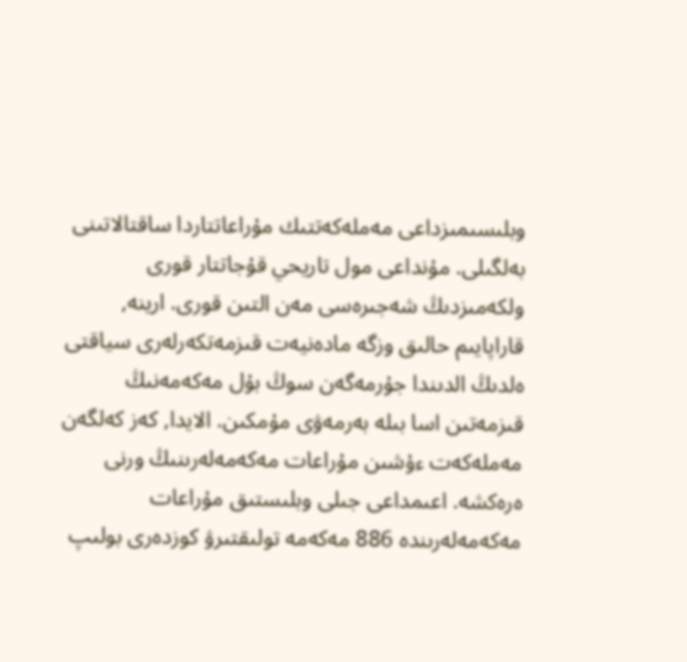وبلىسىمىزداعى مەملەكەتتىك مۇراعاتتاردا ساقتالاتىنى بەلگىلى. مۇنداعى مول تاريحي قۇجاتتار قورى ولكەمىزدىڭ شەجىرەسى مەن التىن قورى. ارينە, قاراپايىم حالىق وزگە مادەنيەت قىزمەتكەرلەرى سياقتى ەلدىڭ الدىندا جۇرمەگەن سوڭ بۇل مەكەمەنىڭ قىزمەتىن اسا بىلە بەرمەۋى مۇمكىن. الايدا, كەز كەلگەن مەملەكەت ءۇشىن مۇراعات مەكەمەلەرىنىڭ ورنى ەرەكشە. اعىمداعى جىلى وبلىستىق مۇراعات مەكەمەلەرىندە 886 مەكەمە تولىقتىرۋ كوزدەرى بولىپ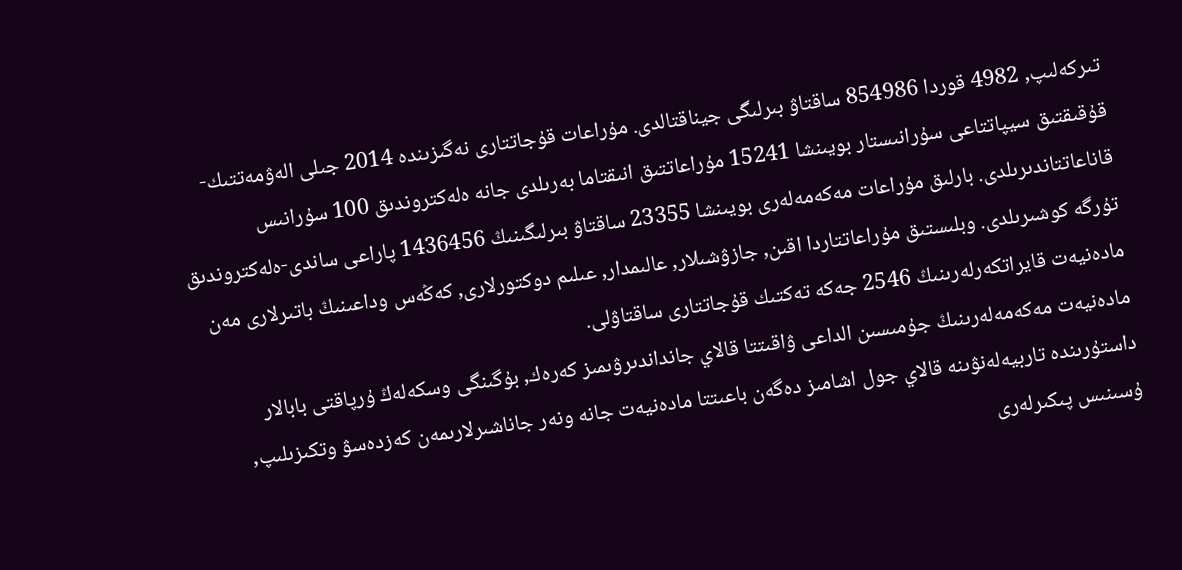تىركەلىپ, 4982 قوردا 854986 ساقتاۋ بىرلىگى جيناقتالدى. مۇراعات قۇجاتتارى نەگىزىندە 2014 جىلى الەۋمەتتىك-قۇقىقتىق سيپاتتاعى سۇرانىستار بويىنشا 15241 مۇراعاتتىق انىقتاما بەرىلدى جانە ەلەكتروندىق 100 سۇرانىس قاناعاتتاندىرىلدى. بارلىق مۇراعات مەكەمەلەرى بويىنشا 23355 ساقتاۋ بىرلىگىنىڭ 1436456 پاراعى ساندى-ەلەكتروندىق تۇرگە كوشىرىلدى. وبلىستىق مۇراعاتتاردا اقىن, جازۋشىلار, عالىمدار, عىلىم دوكتورلارى, كەڭەس وداعىنىڭ باتىرلارى مەن مادەنيەت قايراتكەرلەرىنىڭ 2546 جەكە تەكتىك قۇجاتتارى ساقتاۋلى.
مادەنيەت مەكەمەلەرىنىڭ جۇمىسىن الداعى ۋاقىتتا قالاي جانداندىرۋىمىز كەرەك, بۇگىنگى وسكەلەڭ ۇرپاقتى بابالار داستۇرىندە تاربيەلەنۋىنە قالاي جول اشامىز دەگەن باعىتتا مادەنيەت جانە ونەر جاناشىرلارىمەن كەزدەسۋ وتكىزىلىپ, ۇسىنىس پىكىرلەرى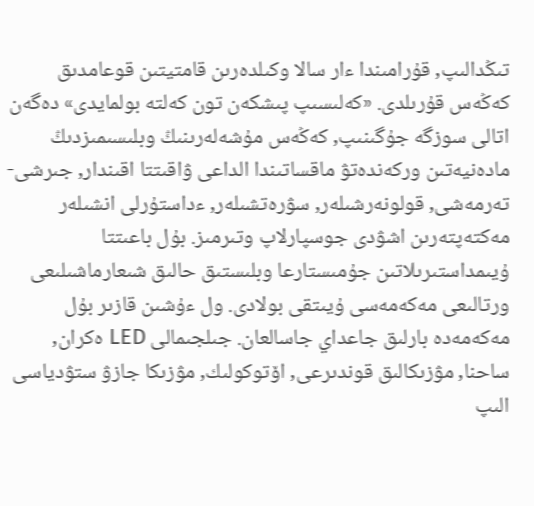تىڭدالىپ, قۇرامىندا ءار سالا وكىلدەرىن قامتيتىن قوعامدىق كەڭەس قۇرىلدى. «كەلىسىپ پىشكەن تون كەلتە بولمايدى» دەگەن اتالى سوزگە جۇگىنىپ, كەڭەس مۇشەلەرىنىڭ وبلىسىمىزدىڭ مادەنيەتىن وركەندەتۋ ماقساتىندا الداعى ۋاقىتتا اقىندار, جىرشى-تەرمەشى, قولونەرشىلەر, سۋرەتشىلەر, ءداستۇرلى انشىلەر مەكتەپتەرىن اشۋدى جوسپارلاپ وتىرمىز. بۇل باعىتتا ۇيىمداستىرىلاتىن جۇمىستارعا وبلىستىق حالىق شىعارماشىلىعى ورتالىعى مەكەمەسى ۇيىتقى بولادى. ول ءۇشىن قازىر بۇل مەكەمەدە بارلىق جاعداي جاسالعان. جىلجىمالى LED ەكران, ساحنا, مۋزىكالىق قوندىرعى, اۆتوكولىك, مۋزىكا جازۋ ستۋدياسى الىپ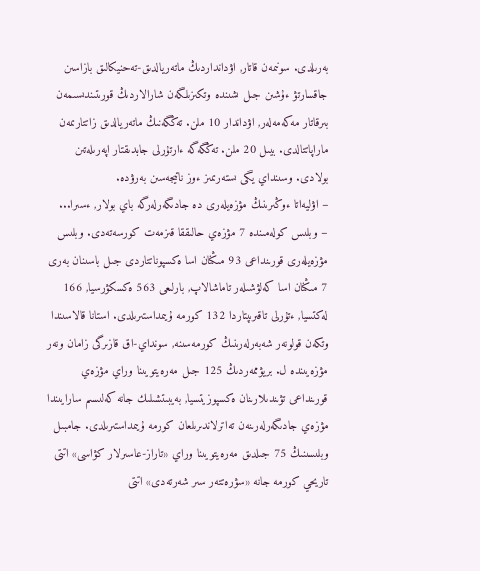بەرىلدى. سونىمەن قاتار, اۋدانداردىڭ ماتەريالدىق-تەحنيكالىق بازاسىن جاقسارتۋ ءۇشىن جىل ىشىندە وتكىزىلگەن شارالاردىڭ قورىتىندىسىمەن بىرقاتار مەكەمەلەر, اۋداندار 10 ملن. تەڭگەنىڭ ماتەريالدىق زاتتارىمەن ماراپاتتالدى. بيىل 20 ملن. تەڭگەگە ءارتۇرلى جابدىقتار اپەرىلەتىن بولادى. وسىنداي يگى ىستەرىمىز ءوز ناتيجەسىن بەرۋدە.
– اۋليەاتا ءوڭىرىنىڭ مۋزەيلەرى دە جادىگەرلەرگە باي بولار, ءسىرا...
– وبلىس كولەمىندە 7 مۋزەي حالىققا قىزمەت كورسەتەدى. وبلىس مۋزەيلەرى قورىنداعى 93 مىڭنان اسا ەكسپوناتتاردى جىل باسىنان بەرى 7 مىڭنان اسا كەلۋشىلەر تاماشالاپ, بارلىعى 563 ەكسكۋرسيا, 166 لەكتسيا, ءتۇرلى تاقىرىپتاردا 132 كورمە ۇيىمداستىرىلدى. استانا قالاسىندا وتكەن قولونەر شەبەرلەرىنىڭ كورمەسىنە, سونداي-اق قازىرگى زامان ونەر مۋزەيىندە ل. بريۋممەردىڭ 125 جىل مەرەيتويىنا وراي مۋزەي قورىنداعى تۋىندىلارىنان ەكسپوزيتسيا, بەيبىتشىلىك جانە كەلىسىم سارايىندا مۋزەي جادىگەرلەرىنەن تەاترلاندىرىلعان كورمە ۇيىمداستىرىلدى. جامبىل وبلىسىنىڭ 75 جىلدىق مەرەيتويىنا وراي «تاراز-عاسىرلار كۋاسى» اتتى تاريحي كورمە جانە «سۋرەتتەر سىر شەرتەدى» اتتى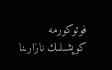فوتوكورمە كوپشىلىك نازارىنا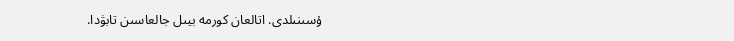ۇسىنىلدى. اتالعان كورمە بيىل جالعاسىن تابۋدا.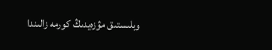وبلىستىق مۋزەيدىڭ كورمە زالىندا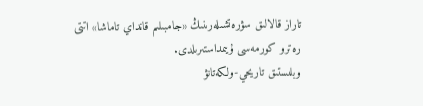تاراز قالالىق سۋرەتشىلەرىنىڭ «جامبىلىم قانداي تاماشا» اتتى رەترو كورمەسى ۇيىمداستىرىلدى.
وبلىستىق تاريحي-ولكەتانۋ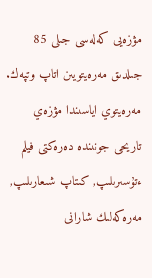مۋزەيى كەلەسى جىلى 85 جىلدىق مەرەيتويىن اتاپ وتپەك. مەرەيتوي اياسىندا مۋزەي تاريحى جونىندە دەرەكتى فيلم ءتۇسىرىلىپ, كىتاپ شىعارىلىپ, مەرەكەلىك شارانى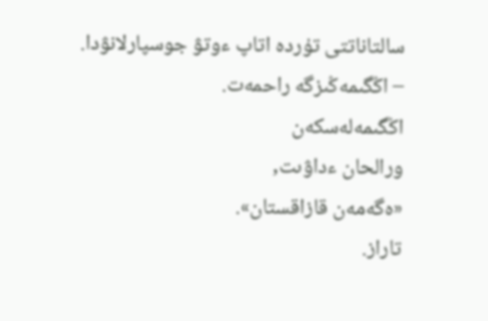سالتاناتتى تۇردە اتاپ ءوتۋ جوسپارلانۋدا.
– اڭگىمەڭىزگە راحمەت.
اڭگىمەلەسكەن
ورالحان ءداۋىت,
«ەگەمەن قازاقستان».
تاراز.